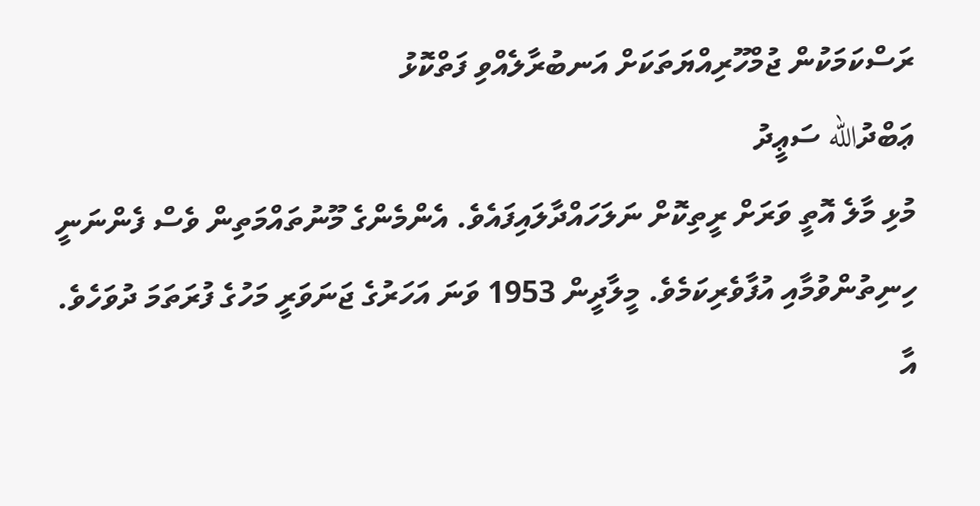ރަސްކަމަކުން ޖުމްހޫރިއްޔަތަކަށް އަނބުރާލެއްވި ފަތްކޮޅު
ޢަބްދުالله ސަޢީދު
މުޅި މާލެ އޮތީ ވަރަށް ރީތިކޮށް ނަލަހައްދާލައިފައެވެ. އެންމެންގެ މޫނުތައްމަތިން ވެސް ފެންނަނީ ހިނިތުންވުމާއި އުފާވެރިކަމެވެ. މީލާދީން 1953 ވަނަ އަހަރުގެ ޖަނަވަރީ މަހުގެ ފުރަތަމަ ދުވަހެވެ. އާ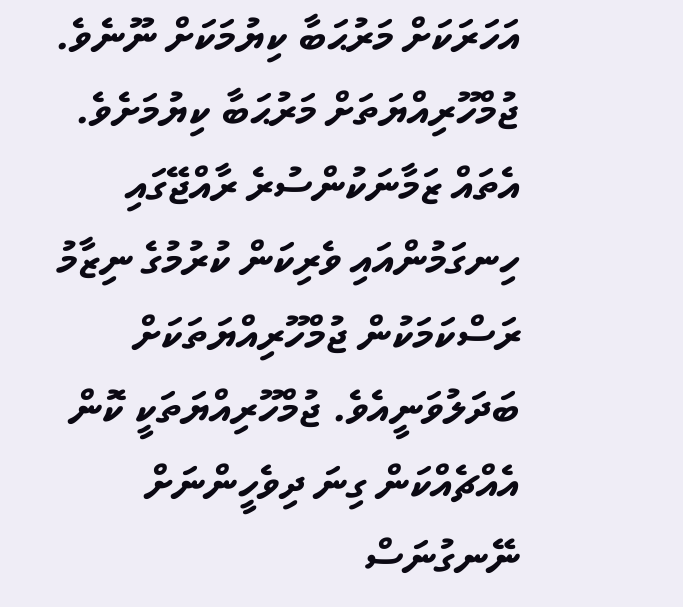އަހަރަކަށް މަރުޙަބާ ކިޔުމަކަށް ނޫނެވެ. ޖުމްހޫރިއްޔަތަށް މަރުޙަބާ ކިޔުމަށެވެ. އެތައް ޒަމާނަކުންސުރެ ރާއްޖޭގައި ހިނގަމުންއައި ވެރިކަން ކުރުމުގެ ނިޒާމު ރަސްކަމަކުން ޖުމްހޫރިއްޔަތަކަށް ބަދަލުވަނީއެވެ. ޖުމްހޫރިއްޔަތަކީ ކޮން އެއްޗެއްކަން ގިނަ ދިވެހީންނަށް ނޭނގުނަސް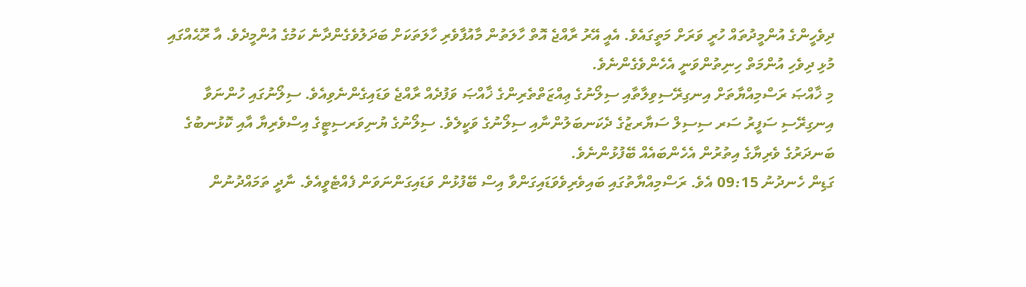ދިވެހީންގެ އުންމީދުތައް ހުރީ ވަރަށް މަތީގައެވެ. އެއީ އޭރު ރާއްޖެ އޮތް ހާލަތުން މާއުފާވެރި ހާލަތަކަށް ބަދަލުވެގެންދާނެ ކަމުގެ އުންމީދެވެ. އާ ރޫޙެއްގައި މުޅި ދިވެހި އުންމަތް ހިނިތުންވަނީ އެހެންވެގެންނެވެ.
މި ޚާއްޞަ ރަސްމިއްޔާތަށް އިނގިރޭސިވިލާތާއި ސިލޯނުގެ ޢިއްޒަތްތެރިންގެ ޚާއްޞަ ވަފުދެއް ރާއްޖެ ވަޑައިގެންނެވިއެވެ. ސިލޯނުގައި ހުންނަވާ އިނގިރޭސި ސަފީރު ސަރ ސިސިލް ސަޔާރޒުގެ ދެކަނބަލުންނާއި ސިލޯނުގެ ވަކީލެވެ. ސިލޯނުގެ ޔުނިވަރސިޓީގެ އިސްވެރިޔާ އާއި ކޮޅުނބުގެ ބަނދަރުގެ ވެރިޔާގެ އިތުރުން އެހެންބައެއް ބޭފުޅުންނެވެ.
ގަޑިން ހެނދުނު 09:15 އެވެ. ރަސްމިއްޔާތުގައި ބައިވެރިވެވަޑައިގަންވާ އިސް ބޭފުޅުން ވަޑައިގަންނަވަން ފެއްޓެވީއެވެ. ނާދީ ތަމައްދުނުން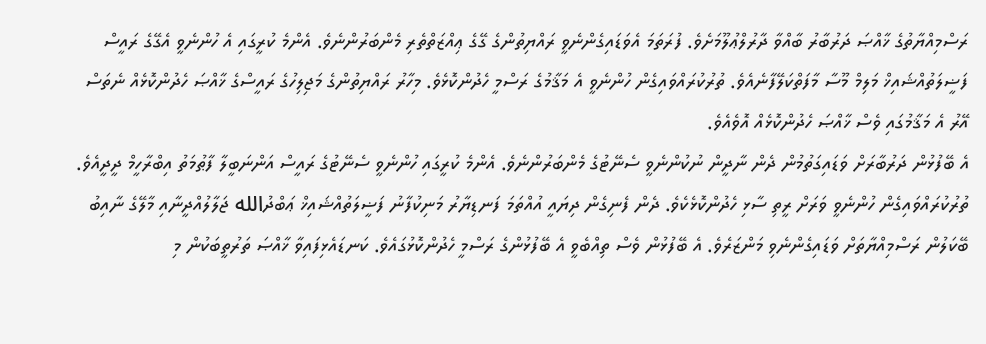ރަސްމިއްޔާތުގެ ޚާއްޞަ ދަރުބާރު ބާއްވާ ދާރުލްޢުލޫމަށެވެ. ފުރަތަމަ އެވަޑައިގެންނެވީ ރައްޔިތުންގެ ގޭގެ ޢިއްޒަތްތެރި މެންބަރުންނެވެ. އެންމެ ކުރީގައި އެ ހުންނެވީ އެގޭގެ ރައީސް ފަޟީލަތުއްޝައިޚް މަލިމް މޫސާ މާފަތްކަލޭފާނެއެވެ. ތުރުކުރައްވައިގެން ހުންނެވީ އެ މަޤާމުގެ ރަސްމީ ހެދުންކޮޅެވެ. މިހާރު ރައްޔިތުންގެ މަޖިލިހުގެ ރައީސްގެ ޚާއްޞަ ހެދުންކޮޅެއް ނެތަސް އޭރު އެ މަޤާމުގައި ވެސް ޚާއްޞަ ހެދުންކޮޅެއް އޮވެއެވެ.
އެ ބޭފުޅުން ދަރުބާރަށް ވަޑައިގަތުމުން ދެން ނާދީން ނުކުންނެވީ ސެނޭޓުގެ މެންބަރުންނެވެ. އެންމެ ކުރީގައި ހުންނެވީ ސެނޭޓުގެ ރައީސް އަންނަބީލާ ފާޠުމަތު އިބްރާހީމް ދީދީއެވެ. ތުރުކުރައްވައިގެން ހުންނެވީ ވަރަށް ރީތި ސާޅި ހެދުންކޮޅެކެވެ. ދެން ފެނިގެން ދިޔައީ އުއްތަމަ ފަނޑިޔާރު މަނިކުފާނު ފަޟީލަތުއްޝައިޚް ޢަބްދުالله ޖަލާލުއްދީނާއި މާލޭގެ ނާއިބު ބޭކަލުން ރަސްމިއްޔާތަށް ވަޑައިގެންނެވި މަންޒަރެވެ. އެ ބޭފުޅުން ވެސް ތިއްބެވީ އެ ބޭފުޅުންގެ ރަސްމީ ހެދުންކޮޅުގައެވެ. ކަނޑައެޅިފައިވާ ޚާއްޞަ ތަރުތީބަކުން މި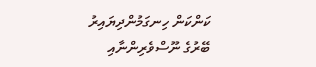ކަންކަން ހިނގަމުންދިޔައިރު ބޭރުގެ ނޫސްވެރިންނާއި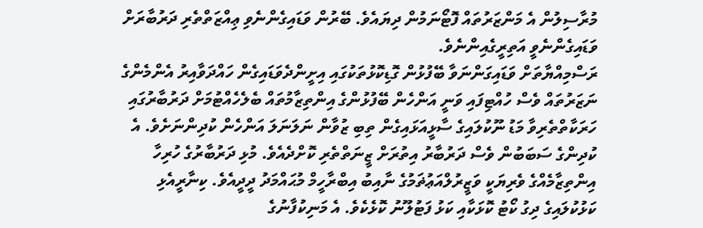މުރާސިލުން އެ މަންޒަރުތައް ފޮޓޯނަމުން ދިޔައެވެ. ބޭރުން ވަޑައިގެންނެވި ޢިއްޒަތްތެރި ދަރުބާރަށް ވަޑައިގެންނެވީ އަތިރީގެއިންނެވެ.
ރަސްމިއްޔާތަށް ވަޑައިގަންނަވާ ބޭފުޅުން ގޮޑިކޮޅުތަކުގައި އިށީންދެވަޑައިގެން ހައްދަވާއިރު އެންމެންގެ ނަޒަރުތައް ވެސް ހުއްޓިފައި ވަނީ އަންހެން ބޭފުޅުންގެ އިންތިޒާމުތައް ބެލެހެއްޓުމަށް ދަރުބާރުގައި ހަރަކާތްތެރިވާ މަޑު ނޫކުލައިގެ ސާޅީއަޅައިގެން ތިބި ޒުވާން ނަލަނަލަ އަންހެން ކުދިންނަށެވެ. އެ ކުދިންގެ ސަބަބުން ވެސް ދަރުބާރު އިތުރަށް ޒީނަތްތެރި ކޮށްދެއެވެ. މުޅި ދަރުބާރުގެ ހުރިހާ އިންތިޒާމެއްގެ ވެރިޔަކީ ވަޒީރުލްއަޢުޡަމުގެ ނާއިބު އިބްރާހީމް މުޙައްމަދު ދީދީއެވެ. ކިނާރީއެޅި ކަޅުކުލައިގެ ދިގު ކޯޓު ކޮޅަކާއި ކަޅު ފަޓުލޫނު ކޮޅެކެވެ. އެ މަނިކުފާނުގެ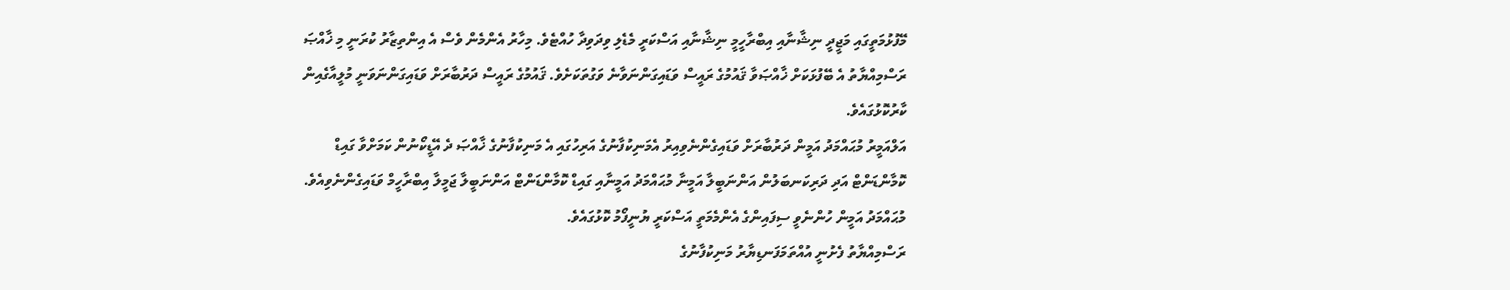މޭފުޅުމަތީގައި މަޖީދީ ނިޝާނާއި އިބްރާހީމީ ނިޝާނާއި އަސްކަރީ މެޑެލި ވިދަވިދާ ހުއްޓެވެ. މިހާރު އެންމެން ވެސް އެ އިންތިޒާރު ކުރަނީ މި ޚާއްޞަ ރަސްމިއްޔާތު އެ ބޭފުޅަކަށް ޚާއްޞަވާ ޤައުމުގެ ރައީސް ވަޑައިގަންނަވާނެ ވަގުތަކަށެވެ. ޤައުމުގެ ރައީސް ދަރުބާރަށް ވަޑައިގަންނަވަނީ މުލީއާގެއިން ކާރުކޮޅުގައެވެ.
އަލްއަމީރު މުޙައްމަދު އަމީން ދަރުބާރަށް ވަޑައިގެންނެވިއިރު އެމަނިކުފާނުގެ އަރިހުގައި އެ މަނިކުފާނުގެ ޚާއްޞަ ދެ އޭޑީކޯނުން ކަމަށްވާ ގައިޑް ކޮމާންޑަންޓް އަދި ދަރިކަނބަލުން އަންނަބީލާ އަމީނާ މުޙައްމަދު އަމީނާއި ގައިޑް ކޮމާންޑަންޓް އަންނަބީލާ ޖަމީލާ އިބްރާހީމް ވަޑައިގެންނެވިއެވެ. މުޙައްމަދު އަމީން ހުންނެވީ ސިފައިންގެ އެންމެމަތީ އަސްކަރީ ޔުނީފޯމު ކޮޅުގައެވެ.
ރަސްމިއްޔާތު ފެށުނީ އުއްތަމަފަނޑިޔާރު މަނިކުފާނުގެ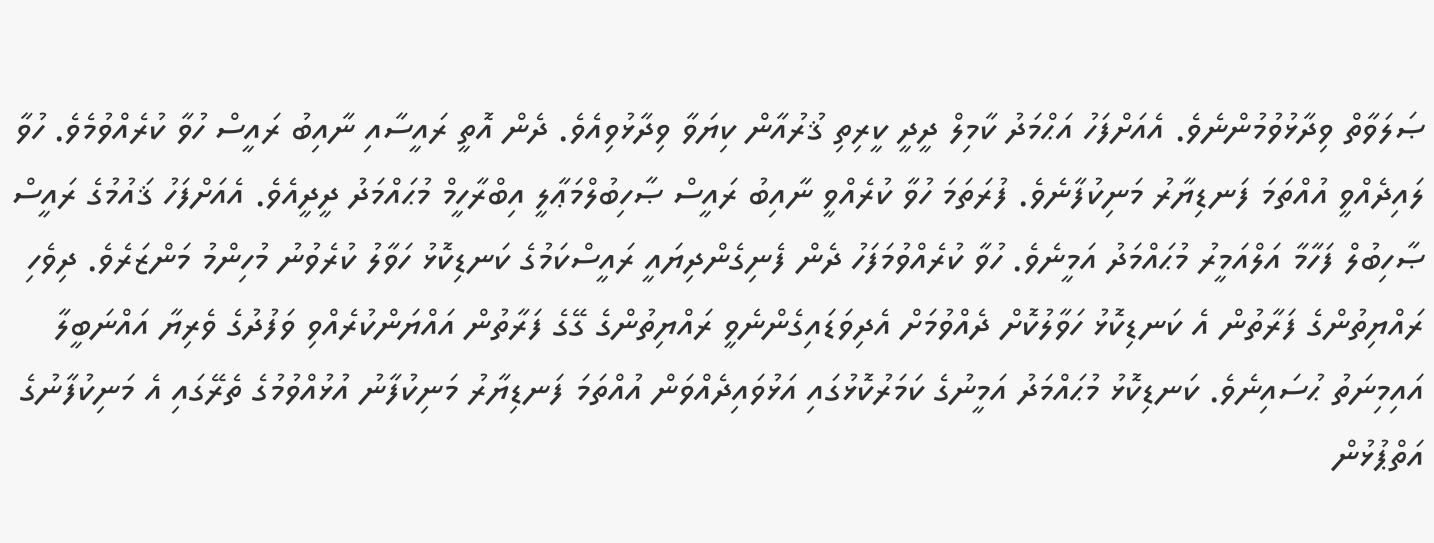ޞަލަވާތް ވިދާޅުވުމުންނެވެ. އެއަށްފަހު އަޙްމަދު ކާމިލް ދީދީ ކީރިތި ޤުރުއާން ކިޔަވާ ވިދާޅުވިއެވެ. ދެން އޮތީ ރައީސާއި ނާއިބު ރައީސް ހުވާ ކުރެއްވުމެވެ. ހުވާ ލައިދެއްވީ އުއްތަމަ ފަނޑިޔާރު މަނިކުފާނެވެ. ފުރަތަމަ ހުވާ ކުރެއްވީ ނާއިބު ރައީސް ޞާހިބުލްމަޢާލީ އިބްރާހީމް މުޙައްމަދު ދީދީއެވެ. އެއަށްފަހު ޤައުމުގެ ރައީސް ޞާހިބުލް ފަހާމާ އަލްއަމީރު މުޙައްމަދު އަމީނެވެ. ހުވާ ކުރެއްވުމަފަހު ދެން ފެނިގެންދިޔައީ ރައީސްކަމުގެ ކަނޑިކޮޅު ހަވާލު ކުރެވުނު މުހިންމު މަންޒަރެވެ. ދިވެހި ރައްޔިތުންގެ ފަރާތުން އެ ކަނޑިކޮޅު ހަވާލުކޮށް ދެއްވުމަށް އެދިވަޑައިގެންނެވީ ރައްޔިތުންގެ ގޭގެ ފަރާތުން އައްޔަންކުރެއްވި ވަފުދުގެ ވެރިޔާ އައްނަބީލާ އައިމިނަތު ޙުސައިނެވެ. ކަނޑިކޮޅު މުޙައްމަދު އަމީނުގެ ކަމަރުކޮޅުގައި އަޅުވައިދެއްވަން އުއްތަމަ ފަނޑިޔާރު މަނިކުފާނު އުޅުއްވުމުގެ ތެރޭގައި އެ މަނިކުފާނުގެ އަތްޕުޅުން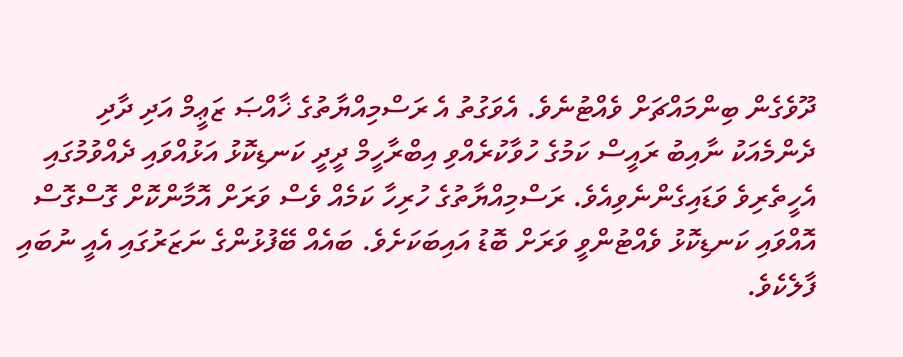ދޫވެގެން ބިންމައްޗަށް ވެއްޓުނެވެ. އެވަގުތު އެ ރަސްމިއްޔާތުގެ ޚާއްޞަ ޒަޢީމް އަދި ދާދި ދެންމެއަކު ނާއިބު ރައީސް ކަމުގެ ހުވާކުރެއްވި އިބްރާހީމް ދީދީ ކަނޑިކޮޅު އަޅުއްވައި ދެއްވުމުގައި އެހީތެރިވެ ވަޑައިގެންނެވިއެވެ. ރަސްމިއްޔާތުގެ ހުރިހާ ކަމެއް ވެސް ވަރަށް އޮމާންކޮށް ގޮސްގޮސް އޮއްވައި ކަނޑިކޮޅު ވެއްޓުންވީ ވަރަށް ބޮޑު އައިބަކަށެވެ. ބައެއް ބޭފުޅުންގެ ނަޒަރުގައި އެއީ ނުބައި ފާލެކެވެ.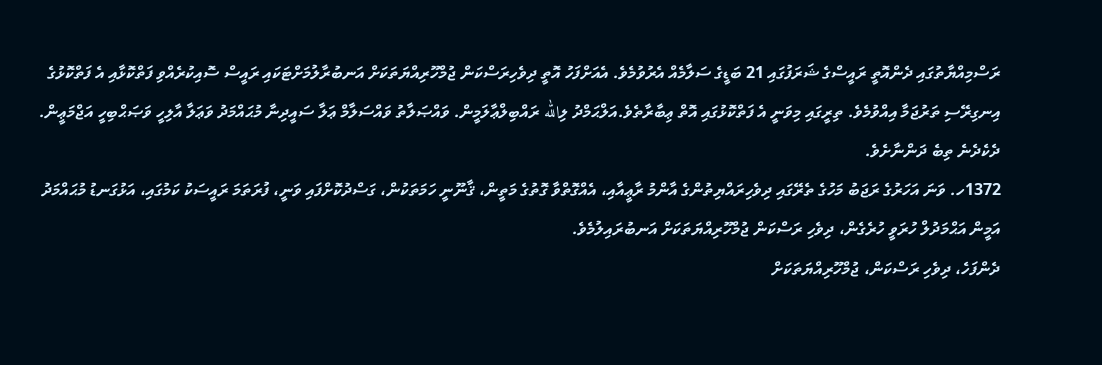ރަސްމިއްޔާތުގައި ދެންއޮތީ ރައީސްގެ ޝަރަފުގައި 21 ބަޑީގެ ސަލާމެއް އެރުވުމެވެ. އެއަށްފަހު އޮތީ ދިވެހިރަސްކަން ޖުމްހޫރިއްޔަތަކަށް އަނބުރާލުމަށްޓަކައި ރައީސް ސޮއިކުރެއްވި ފަތްކޮޅާއި އެ ފަތްކޮޅުގެ އިނގިރޭސި ތަރުޖަމާ އިއްވުމެވެ. ތިރީގައި މިވަނީ އެ ފަތްކޮޅުގައި އޮތް ޢިބާރާތެވެ.އަލްޙަމްދު ލިالله ރައްބިލްޢާލަމީން. ވައްޞަލާތު ވައްސަލާމް ޢަލާ ސައީދިނާ މުޙައްމަދު ވަޢަލާ އާލިހީ ވަޞަޙްބިހީ އަޖްމަޢީން.
ދެކެދެނެ ތިބެ ދަންނާށެވެ.
1372ހ. ވަނަ އަހަރުގެ ރަޖަބު މަހުގެ ތެރޭގައި ދިވެހިރައްޔިތުންގެ އާންމު ރާޢީއާއި، އެއްގޮތްވާ ގޮތުގެ މަތީން، ޤާނޫނީ ހަމަތަކުން، ގަސްދުކޮށްފައި ވަނީ، ފުރަތަމަ ރައީސަކު ކަމުގައި، އަޅުގަނޑު މުޙައްމަދު އަމީން އަޙްމަދުލް ހުރަވީ ހުރެގެން، ދިވެހި ރަސްކަން ޖުމްހޫރިއްޔަތަކަށް އަނބުރައިލުމެވެ.
ދެންފަހެ، ދިވެހި ރަސްކަން، ޖުމްހޫރިއްޔަތަކަށް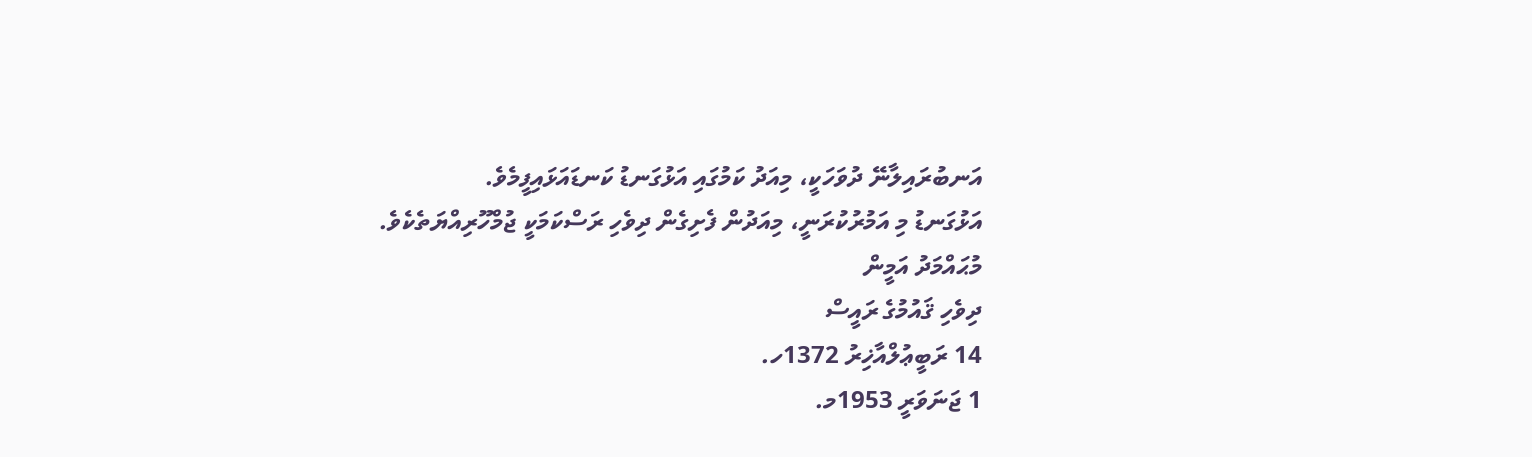އަނބުރައިލާނޭ ދުވަހަކީ، މިއަދު ކަމުގައި އަޅުގަނޑު ކަނޑައަޅައިފީމެވެ.
އަޅުގަނޑު މި އަމުރުކުރަނީ، މިއަދުން ފެށިގެން ދިވެހި ރަސްކަމަކީ ޖުމްހޫރިއްޔަތެކެވެ.
މުޙައްމަދު އަމީން
ދިވެހި ޤައުމުގެ ރައީސް
14 ރަބީޢުލްއާޚިރު 1372ހ.
1 ޖަނަވަރީ 1953މ.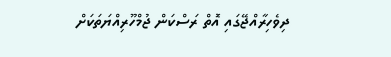ދިވެހިރާއްޖޭގައި އޮތް ރަސްކަން ޖުމްހޫރިއްޔަތަކަށް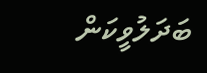ބަދަލުވީކަން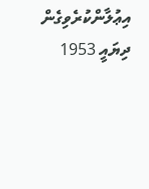އިޢުލާންކުރެވިގެން ދިޔައީ 1953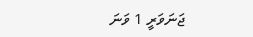ޖަނަވަރީ 1 ވަނަ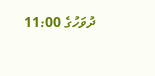ދުވަހުގެ 11:00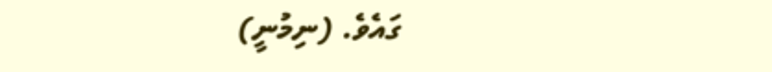ގައެވެ. (ނިމުނީ)